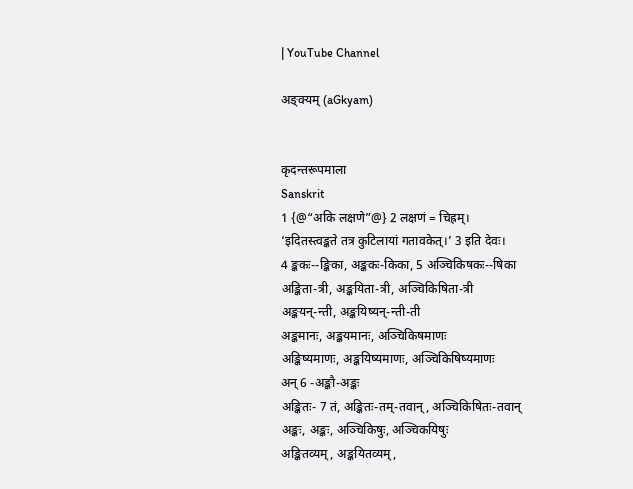| YouTube Channel

अङ्क्यम् (aGkyam)


कृदन्तरूपमाला
Sanskrit
1 {@“अकि लक्षणे”@} 2 लक्षणं = चिह्रम्।
‘इदितस्त्वङ्कते तत्र कुटिलायां गतावकेत्।’ 3 इति देवः।
4 ङ्ककः--ङ्किका, अङ्ककः-किका, 5 अञ्चिकिषकः--षिका
अङ्किता-त्री, अङ्कयिता-त्री, अञ्चिकिषिता-त्री
अङ्कयन्-न्ती, अङ्कयिष्यन्-न्ती-ती
अङ्कमानः, अङ्कयमानः, अञ्चिकिषमाणः
अङ्किष्यमाणः, अङ्कयिष्यमाणः, अञ्चिकिषिष्यमाणः
अन् 6 -अङ्कौ-अङ्कः
अङ्कितः- 7 तं, अङ्कितः-तम्-तवान्, अञ्चिकिषितः-तवान्
अङ्कः, अङ्कः, अञ्चिकिषुः, अञ्चिकयिषुः
अङ्कितव्यम्, अङ्कयितव्यम्,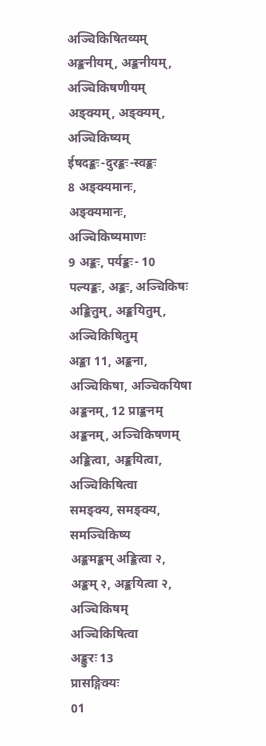अञ्चिकिषितव्यम्
अङ्कनीयम्, अङ्कनीयम्, अञ्चिकिषणीयम्
अङ्क्यम्, अङ्क्यम्, अञ्चिकिष्यम्
ईषदङ्कः-दुरङ्कः-स्वङ्कः
8 अङ्क्यमानः, अङ्क्यमानः, अञ्चिकिष्यमाणः
9 अङ्कः, पर्यङ्कः- 10 पल्यङ्कः, अङ्कः, अञ्चिकिषः
अङ्कितुम्, अङ्कयितुम्, अञ्चिकिषितुम्
अङ्का 11, अङ्कना, अञ्चिकिषा, अञ्चिकयिषा
अङ्कनम्, 12 प्राङ्कनम् अङ्कनम्, अञ्चिकिषणम्
अङ्कित्वा, अङ्कयित्वा, अञ्चिकिषित्वा
समङ्क्य, समङ्क्य, समञ्चिकिष्य
अङ्कमङ्कम् अङ्कित्वा २, अङ्कम् २, अङ्कयित्वा २, अञ्चिकिषम्
अञ्चिकिषित्वा
अङ्कुरः 13
प्रासङ्गिक्यः
01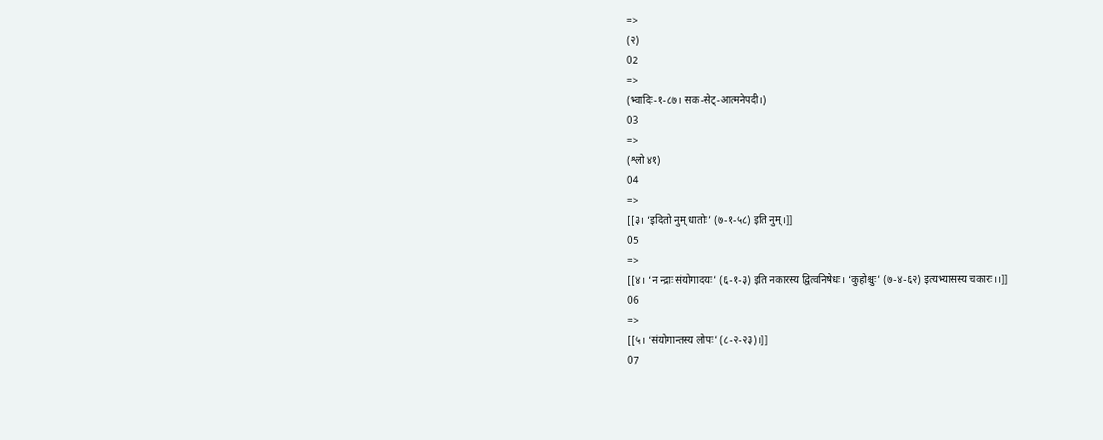=>
(२)
02
=>
(भ्वादिः-१-८७। सक-सेट्-आत्मनेपदी।)
03
=>
(श्लो ४१)
04
=>
[[३। ‘इदितो नुम् धातोः’ (७-१-५८) इति नुम्।]]
05
=>
[[४। ‘न न्द्राः संयोगादयः’ (६-१-३) इति नकारस्य द्वित्वनिषेधः। ‘कुहोश्चुः’ (७-४-६२) इत्यभ्यासस्य चकारः।।]]
06
=>
[[५। ‘संयोगान्तस्य लोपः’ (८-२-२३)।]]
07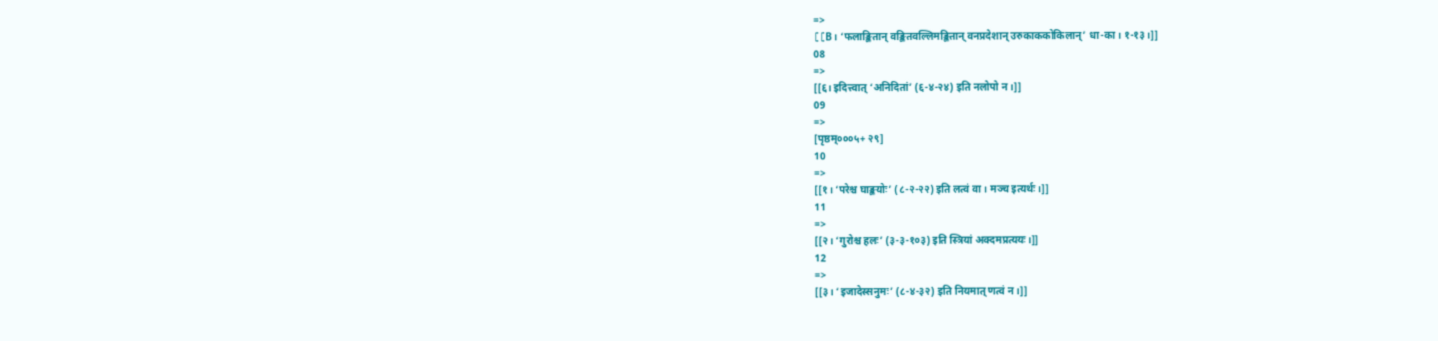=>
[[B। ‘फलाङ्कितान् वङ्कितवल्लिमङ्कितान् वनप्रदेशान् उरुकाककोकिलान्’ धा-का। १-१३।]]
08
=>
[[६। इदित्त्वात् ‘अनिदितां’ (६-४-२४) इति नलोपो न।]]
09
=>
[पृष्ठम्०००५+ २९]
10
=>
[[१। ‘परेश्च घाङ्कयोः’ (८-२-२२) इति लत्वं वा। मञ्च इत्यर्थः।]]
11
=>
[[२। ‘गुरोश्च हलः’ (३-३-१०३) इति स्त्रियां अक्दमप्रत्ययः।]]
12
=>
[[३। ‘इजादेस्सनुमः’ (८-४-३२) इति नियमात् णत्वं न।]]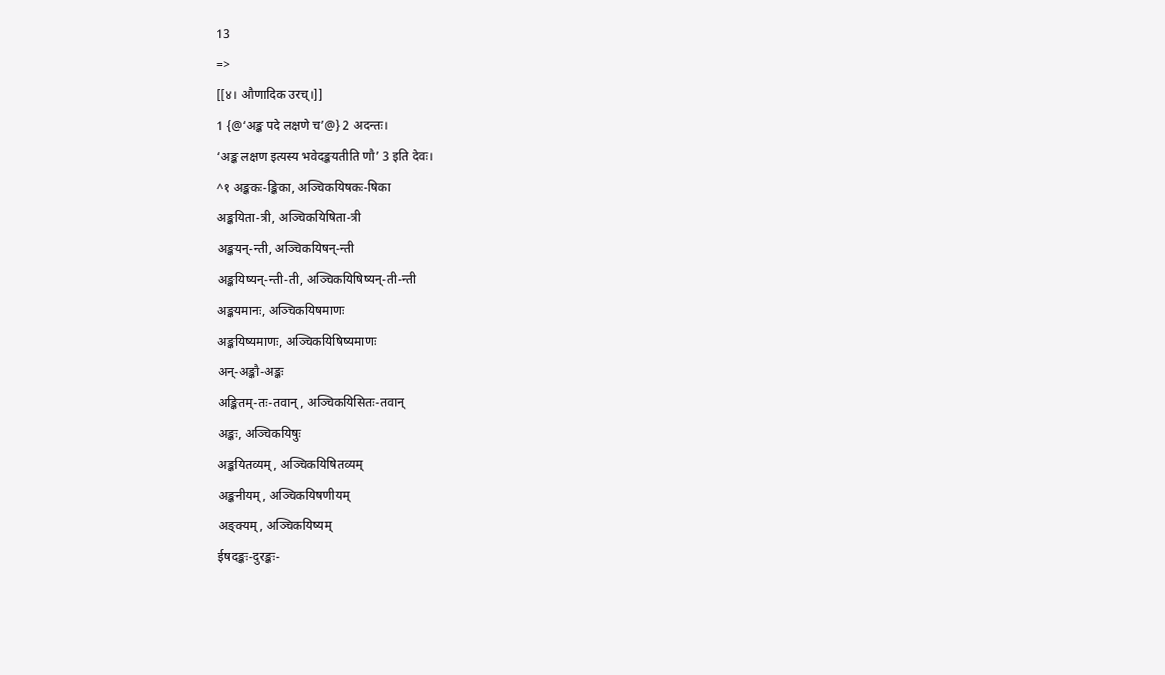13
=>
[[४। औणादिक उरच्।]]
1 {@‘अङ्क पदे लक्षणे च’@} 2 अदन्तः।
‘अङ्क लक्षण इत्यस्य भवेदङ्कयतीति णौ’ 3 इति देवः।
^१ अङ्ककः-ङ्किका, अञ्चिकयिषकः-षिका
अङ्कयिता-त्री, अञ्चिकयिषिता-त्री
अङ्कयन्-न्ती, अञ्चिकयिषन्-न्ती
अङ्कयिष्यन्-न्ती-ती, अञ्चिकयिषिष्यन्-ती-न्ती
अङ्कयमानः, अञ्चिकयिषमाणः
अङ्कयिष्यमाणः, अञ्चिकयिषिष्यमाणः
अन्-अङ्कौ-अङ्कः
अङ्कितम्-तः-तवान्, अञ्चिकयिसितः-तवान्
अङ्कः, अञ्चिकयिषुः
अङ्कयितव्यम्, अञ्चिकयिषितव्यम्
अङ्कनीयम्, अञ्चिकयिषणीयम्
अङ्क्यम्, अञ्चिकयिष्यम्
ईषदङ्कः-दुरङ्कः-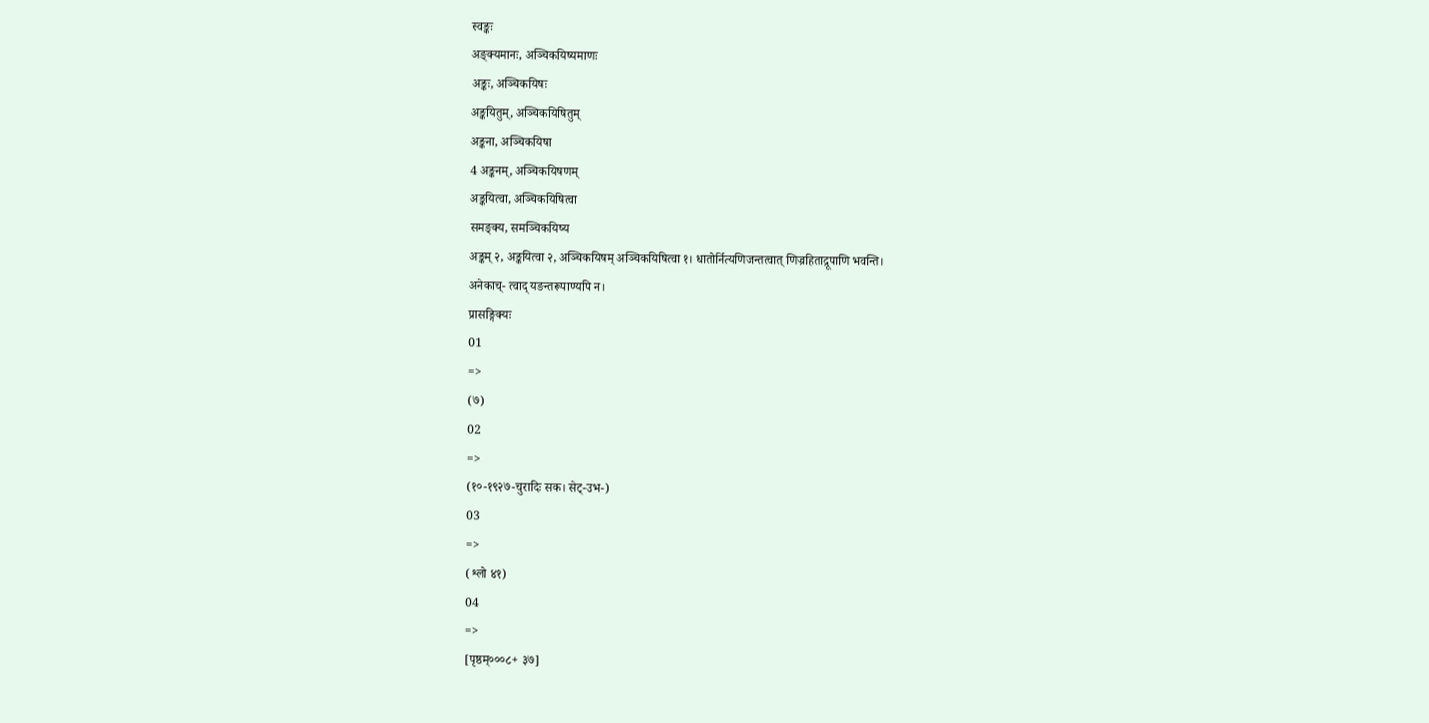स्वङ्कः
अङ्क्यमानः, अञ्चिकयिष्यमाणः
अङ्कः, अञ्चिकयिषः
अङ्कयितुम्, अञ्चिकयिषितुम्
अङ्कना, अञ्चिकयिषा
4 अङ्कनम्, अञ्चिकयिषणम्
अङ्कयित्वा, अञ्चिकयिषित्वा
समङ्क्य, समञ्चिकयिष्य
अङ्कम् २, अङ्कयित्वा २, अञ्चिकयिषम् अञ्चिकयिषित्वा १। धातोर्नित्यणिजन्तत्वात् णिज्रहिताद्रूपाणि भवन्ति।
अनेकाच्- त्वाद् यङन्तरूपाण्यपि न।
प्रासङ्गिक्यः
01
=>
(७)
02
=>
(१०-१९२७-चुरादिः सक। सेट्-उभ-)
03
=>
(श्लो ४१)
04
=>
[पृष्ठम्०००८+ ३७]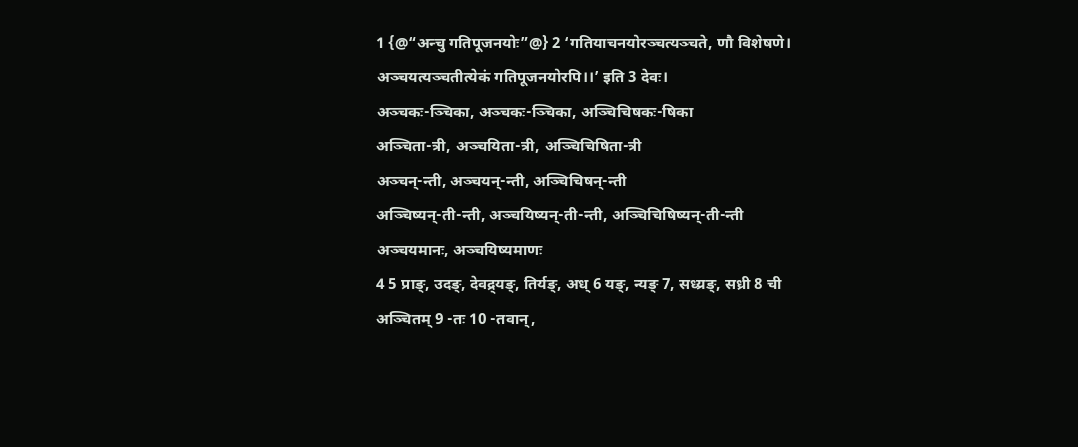1 {@“अन्चु गतिपूजनयोः”@} 2 ‘गतियाचनयोरञ्चत्यञ्चते, णौ विशेषणे।
अञ्चयत्यञ्चतीत्येकं गतिपूजनयोरपि।।’ इति 3 देवः।
अञ्चकः-ञ्चिका, अञ्चकः-ञ्चिका, अञ्चिचिषकः-षिका
अञ्चिता-त्री, अञ्चयिता-त्री, अञ्चिचिषिता-त्री
अञ्चन्-न्ती, अञ्चयन्-न्ती, अञ्चिचिषन्-न्ती
अञ्चिष्यन्-ती-न्ती, अञ्चयिष्यन्-ती-न्ती, अञ्चिचिषिष्यन्-ती-न्ती
अञ्चयमानः, अञ्चयिष्यमाणः
4 5 प्राङ्, उदङ्, देवद्र्यङ्, तिर्यङ्, अध् 6 यङ्, न्यङ् 7, सध्य्रङ्, सध्री 8 ची
अञ्चितम् 9 -तः 10 -तवान्,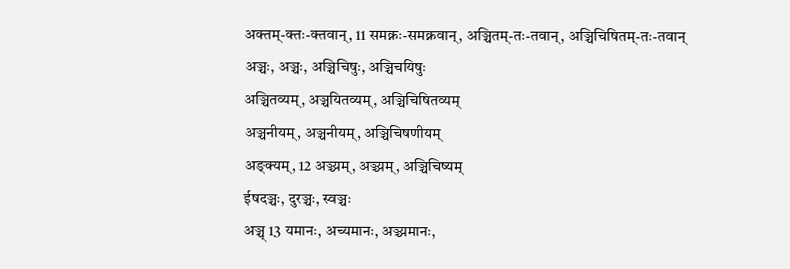अक्तम्-क्तः-क्तवान्, 11 समक्नः-समक्नवान्, अञ्चितम्-तः-तवान्, अञ्चिचिषितम्-तः-तवान्
अञ्चः, अञ्चः, अञ्चिचिषुः, अञ्चिचयिषुः
अञ्चितव्यम्, अञ्चयितव्यम्, अञ्चिचिषितव्यम्
अञ्चनीयम्, अञ्चनीयम्, अञ्चिचिषणीयम्
अङ्क्यम्, 12 अञ्च्यम्, अञ्च्यम्, अञ्चिचिष्यम्
ईषदञ्चः, दुरञ्चः, स्वञ्चः
अञ्च् 13 यमानः, अच्यमानः, अञ्च्यमानः,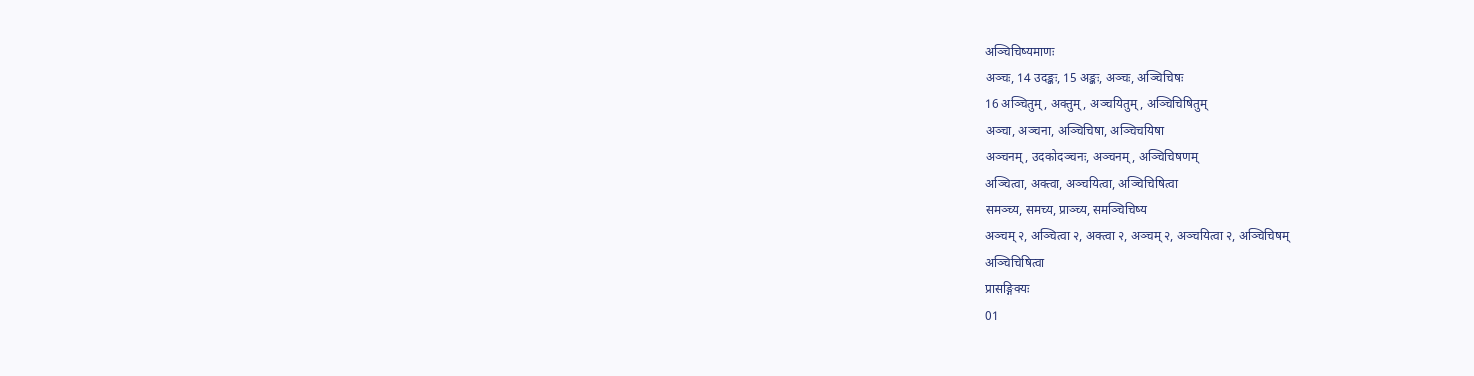अञ्चिचिष्यमाणः
अञ्चः, 14 उदङ्कः, 15 अङ्कः, अञ्चः, अञ्चिचिषः
16 अञ्चितुम्, अक्तुम्, अञ्चयितुम्, अञ्चिचिषितुम्
अञ्चा, अञ्चना, अञ्चिचिषा, अञ्चिचयिषा
अञ्चनम्, उदकोदञ्चनः, अञ्चनम्, अञ्चिचिषणम्
अञ्चित्वा, अक्त्वा, अञ्चयित्वा, अञ्चिचिषित्वा
समञ्च्य, समच्य, प्राञ्च्य, समञ्चिचिष्य
अञ्चम् २, अञ्चित्वा २, अक्त्वा २, अञ्चम् २, अञ्चयित्वा २, अञ्चिचिषम्
अञ्चिचिषित्वा
प्रासङ्गिक्यः
01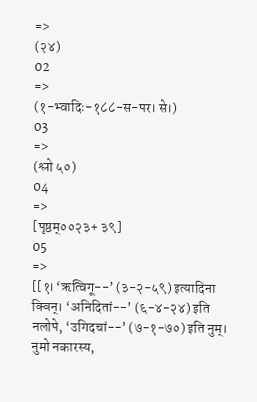=>
(२४)
02
=>
(१-भ्वादिः-१८८-स-पर। से।)
03
=>
(श्लो ५०)
04
=>
[पृष्ठम्००२३+ ३९]
05
=>
[[१। ‘ऋत्विगू--’ (३-२-५९) इत्यादिना क्विन्। ‘अनिदितां--’ (६-४-२४) इति नलोपे, ‘उगिदचां--’ (७-१-७०) इति नुम्। नुमो नकारस्य,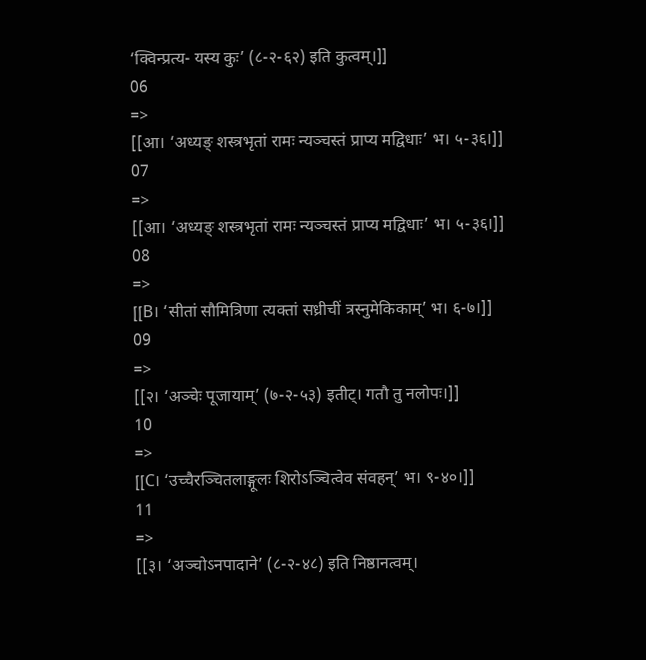‘क्विन्प्रत्य- यस्य कुः’ (८-२-६२) इति कुत्वम्।]]
06
=>
[[आ। ‘अध्यङ् शस्त्रभृतां रामः न्यञ्चस्तं प्राप्य मद्विधाः’ भ। ५-३६।]]
07
=>
[[आ। ‘अध्यङ् शस्त्रभृतां रामः न्यञ्चस्तं प्राप्य मद्विधाः’ भ। ५-३६।]]
08
=>
[[B। ‘सीतां सौमित्रिणा त्यक्तां सध्रीचीं त्रस्नुमेकिकाम्’ भ। ६-७।]]
09
=>
[[२। ‘अञ्चेः पूजायाम्’ (७-२-५३) इतीट्। गतौ तु नलोपः।]]
10
=>
[[C। ‘उच्चैरञ्चितलाङ्गूलः शिरोऽञ्चित्वेव संवहन्’ भ। ९-४०।]]
11
=>
[[३। ‘अञ्चोऽनपादाने’ (८-२-४८) इति निष्ठानत्वम्।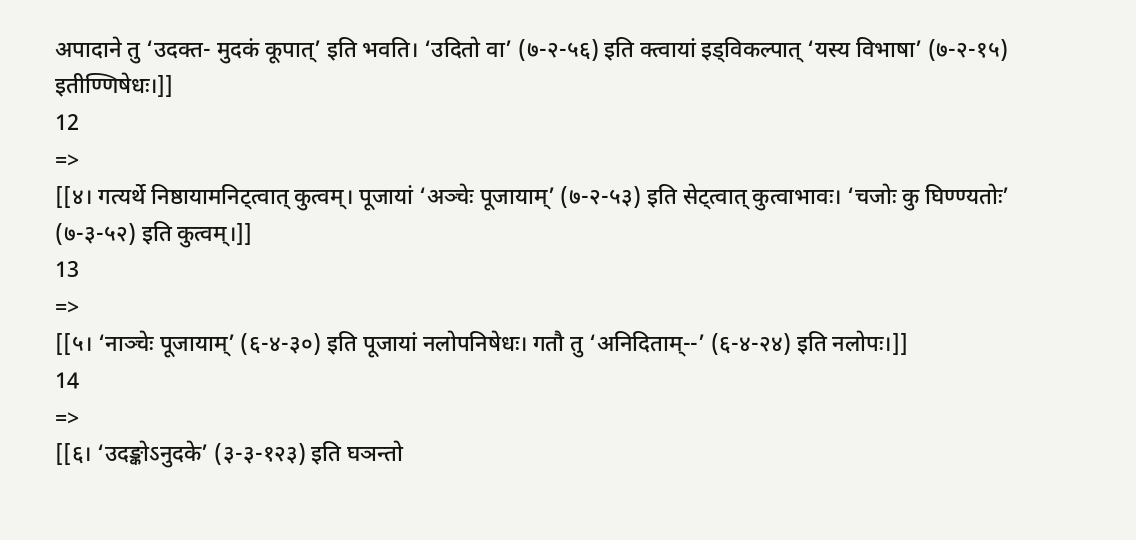अपादाने तु ‘उदक्त- मुदकं कूपात्’ इति भवति। ‘उदितो वा’ (७-२-५६) इति क्त्वायां इड्विकल्पात् ‘यस्य विभाषा’ (७-२-१५) इतीण्णिषेधः।]]
12
=>
[[४। गत्यर्थे निष्ठायामनिट्त्वात् कुत्वम्। पूजायां ‘अञ्चेः पूजायाम्’ (७-२-५३) इति सेट्त्वात् कुत्वाभावः। ‘चजोः कु घिण्ण्यतोः’ (७-३-५२) इति कुत्वम्।]]
13
=>
[[५। ‘नाञ्चेः पूजायाम्’ (६-४-३०) इति पूजायां नलोपनिषेधः। गतौ तु ‘अनिदिताम्--’ (६-४-२४) इति नलोपः।]]
14
=>
[[६। ‘उदङ्कोऽनुदके’ (३-३-१२३) इति घञन्तो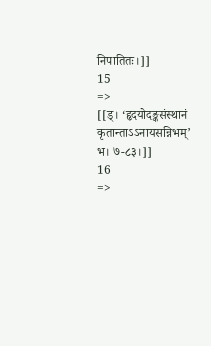निपातितः।]]
15
=>
[[ड्। ‘हृदयोदङ्कसंस्थानं कृतान्ताऽऽनायसन्निभम्’ भ। ७-८३।]]
16
=>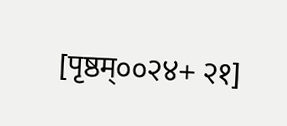[पृष्ठम्००२४+ २१]